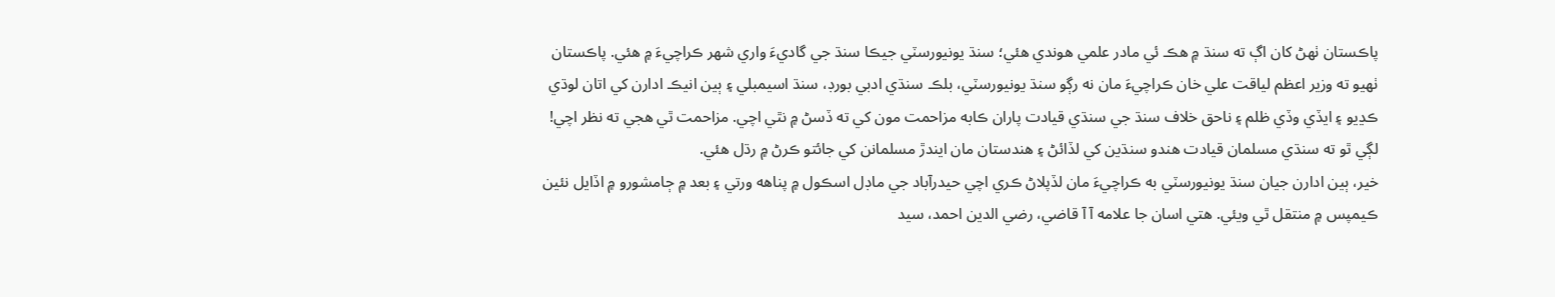پاڪستان ٺهڻ کان اڳ ته سنڌ ۾ ھڪ ئي مادر علمي ھوندي ھئي؛ سنڌ يونيورسٽي جيڪا سنڌ جي گاديءَ واري شهر ڪراچيءَ ۾ ھئي. پاڪستان ٺهيو ته وزير اعظم لياقت علي خان ڪراچيءَ مان نه رڳو سنڌ يونيورسٽي، بلڪ سنڌي ادبي بورڊ، سنڌ اسيمبلي ۽ ٻين انيڪ ادارن کي اتان لوڌي ڪڍيو ۽ ايڏي وڏي ظلم ۽ ناحق خلاف سنڌ جي سنڌي قيادت پاران ڪابه مزاحمت مون کي ته ڏسڻ ۾ نٿي اچي. مزاحمت ٿي ھجي ته نظر اچي! لڳي ٿو ته سنڌي مسلمان قيادت ھندو سنڌين کي لڏائڻ ۽ ھندستان مان ايندڙ مسلمانن کي جائتو ڪرڻ ۾ رڌل ھئي.
خير، ٻين ادارن جيان سنڌ يونيورسٽي به ڪراچيءَ مان لڏپلاڻ ڪري اچي حيدرآباد جي ماڊل اسڪول ۾ پناھه ورتي ۽ بعد ۾ ڄامشورو ۾ اڏايل نئين ڪيمپس ۾ منتقل ٿي ويئي. ھتي اسان جا علامه آ آ قاضي، رضي الدين احمد، سيد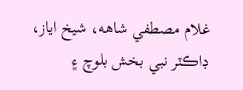غلام مصطفي شاهه، شيخ اياز، ڊاڪٽر نبي بخش بلوچ ۽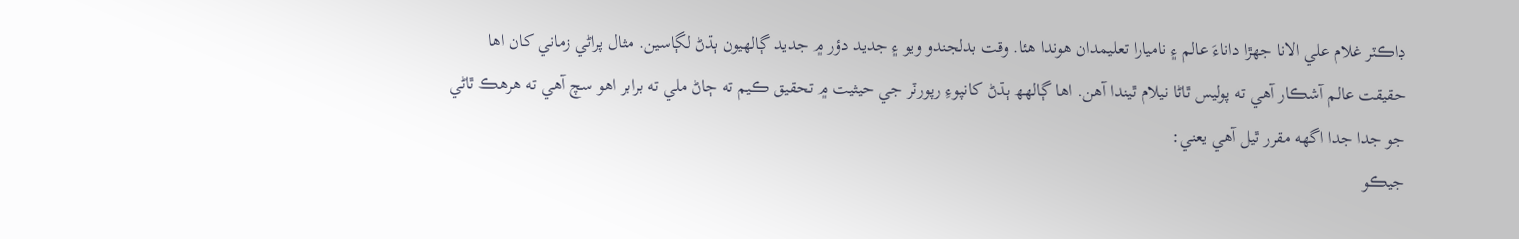ڊاڪٽر غلام علي الانا جھڙا داناءَ عالم ۽ ناميارا تعليمدان ھوندا ھئا. وقت بدلجندو ويو ۽ جديد دؤر ۾ جديد ڳالهيون ٻڌڻ لڳاسين. مثال پراڻي زماني کان اھا حقيقت عالم آشڪار آهي ته پوليس ٿاڻا نيلام ٿيندا آهن. اھا ڳالهھ ٻڌڻ کانپوءِ رپورٽر جي حيثيت ۾ تحقيق ڪيم ته ڄاڻ ملي ته برابر اھو سچ آھي ته ھرھڪ ٿاڻي جو جدا جدا اگھه مقرر ٿيل آهي يعني:
جيڪو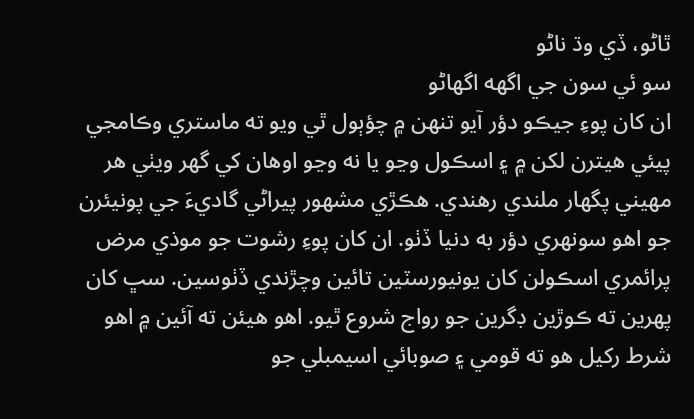ٿاڻو، ڏي وڌ ناڻو
سو ئي سون جي اگھه اگھاڻو
ان کان پوءِ جيڪو دؤر آيو تنهن ۾ چؤٻول ٿي ويو ته ماستري وڪامجي پيئي ھيترن لکن ۾ ۽ اسڪول وڃو يا نه وڃو اوهان کي گھر ويٺي ھر مھيني پگھار ملندي رهندي. ھڪڙي مشهور پيراڻي گاديءَ جي پونيئرن جو اھو سونھري دؤر به دنيا ڏٺو. ان کان پوءِ رشوت جو موذي مرض پرائمري اسڪولن کان يونيورسٽين تائين وچڙندي ڏٺوسين. سڀ کان پهرين ته ڪوڙين ڊگرين جو رواج شروع ٿيو. اھو ھيئن ته آئين ۾ اھو شرط رکيل ھو ته قومي ۽ صوبائي اسيمبلي جو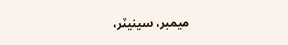ميمبر، سينيٽر،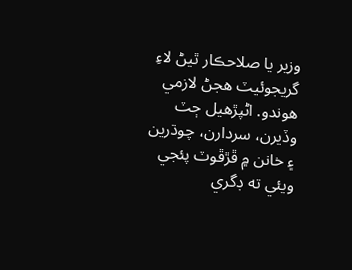وزير يا صلاحڪار ٿيڻ لاءِ گريجوئيٽ ھجڻ لازمي ھوندو. اڻپڙهيل ڄٽ وڏيرن، سردارن، چوڌرين ۽ خانن ۾ ڦڙڦوٽ پئجي ويئي ته ڊگري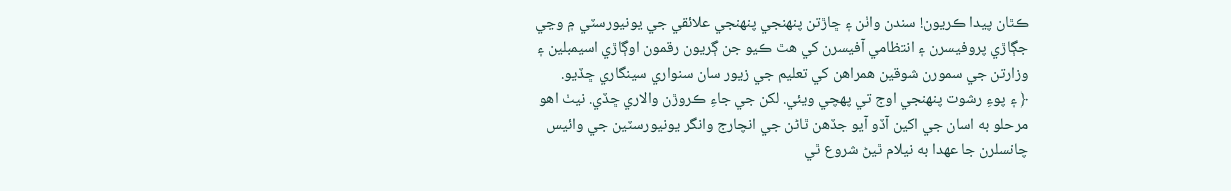ڪٿان پيدا ڪريون! سندن واٺن ۽ ڇاڙتن پنهنجي پنهنجي علائقي جي يونيورسٽي ۾ وڃي جڳاڙي پروفيسرن ۽ انتظامي آفيسرن کي ھٿ ڪيو جن ڳريون رقمون اوڳاڙي اسيمبلين ۽ وزارتن جي سمورن شوقين ھمراھن کي تعليم جي زيور سان سنواري سينگاري ڇڏيو.
﴿ ۽ پوءِ رشوت پنهنجي اوج تي پهچي ويئي. لکن جي جاءِ ڪروڙن والاري ڇڏي. نيٺ اھو مرحلو به اسان جي اکين آڏو آيو جڏهن ٿاڻن جي انچارج وانگر يونيورسٽين جي وائيس چانسلرن جا عھدا به نيلام ٿيڻ شروع ٿي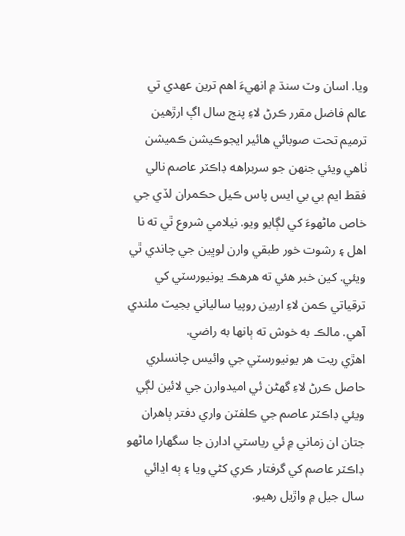ويا. اسان وٽ سنڌ ۾ انھيءَ اھم ترين عھدي تي عالم فاضل مقرر ڪرڻ لاءِ پنج سال اڳ ارڙهين ترميم تحت صوبائي ھائير ايجوڪيشن ڪميشن ٺاهي ويئي جنهن جو سربراهه ڊاڪٽر عاصم نالي فقط ايم بي بي ايس پاس ڪيل حڪمران لڏي جي خاص ماڻهوءَ کي لڳايو ويو. نيلامي شروع ٿي ته نا اهل ۽ رشوت خور طبقي وارن لوڀين جي چاندي ٿي ويئي. کين خبر هئي ته ھرھڪ يونيورسٽي کي ترقياتي ڪمن لاءِ اربين روپيا سالياني بجيٽ ملندي آهي. مالڪ به خوش ته ٻانھا به راضي.
اھڙي ريت ھر يونيورسٽي جي وائيس چانسلري حاصل ڪرڻ لاءِ گھڻن ئي اميدوارن جي لائين لڳي ويئي ڊاڪٽر عاصم جي ڪلفٽن واري دفتر ٻاھران جتان ان زماني ۾ ئي رياستي ادارن جا سگهارا ماڻهو ڊاڪٽر عاصم کي گرفتار ڪري کڻي ويا ۽ ٻه اڍائي سال جيل ۾ واڙيل رهيو.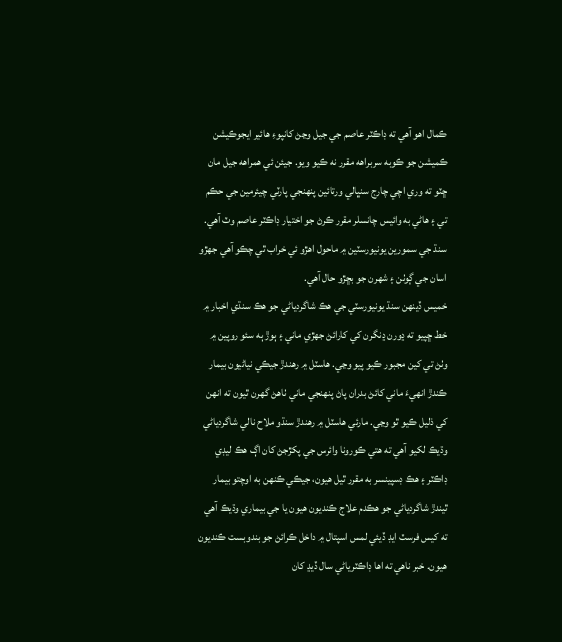ڪمال اھو آهي ته ڊاڪٽر عاصم جي جيل وڃڻ کانپوءِ ھائير ايجوڪيشن ڪميشن جو ڪوبه سربراهه مقرر نه ڪيو ويو. جيئن ئي ھمراھه جيل مان ڇٽو ته وري اچي چارج سنڀالي ورتائين پنهنجي پارٽي چيئرمين جي حڪم تي ۽ ھاڻي به وائيس چانسلر مقرر ڪرڻ جو اختيار ڊاڪٽر عاصم وٽ آهي. سنڌ جي سمورين يونيورسٽين ۾ ماحول اھڙو ئي خراب ٿي چڪو آهي جھڙو اسان جي ڳوٺن ۽ شھرن جو بڇڙو حال آهي.
خميس ڏينهن سنڌ يونيورسٽي جي ھڪ شاگردياڻي جو هڪ سنڌي اخبار ۾ خط ڇپيو ته ڍورن ڍنگرن کي کارائڻ جھڙي ماني ۽ ٻوڙ ٻه سئو روپين ۾ وٺڻ تي کين مجبور ڪيو پيو وڃي. ھاسٽل ۾ رهندڙ جيڪي نياڻيون بيمار ڪندڙ انھيءَ ماني کائڻ بدران پاڻ پنهنجي ماني ٺاهڻ گھرن ٿيون ته انهن کي ذليل ڪيو ٿو وڃي. مارئي ھاسٽل ۾ رهندڙ سنڌو ملاح نالي شاگردياڻي وڌيڪ لکيو آهي ته ھتي ڪورونا وائرس جي پکڙجڻ کان اڳ ھڪ ليڊي ڊاڪٽر ۽ ھڪ ڊسپينسر به مقرر ٿيل هيون، جيڪي ڪنهن به اوچتو بيمار ٿيندڙ شاگردياڻي جو ھڪدم علاج ڪنديون ھيون يا جي بيماري وڌيڪ آهي ته کيس فرسٽ ايڊ ڏيئي لمس اسپتال ۾ داخل ڪرائڻ جو بندوبست ڪنديون هيون. خبر ناهي ته اھا ڊاڪٽرياڻي سال ڏيڍ کان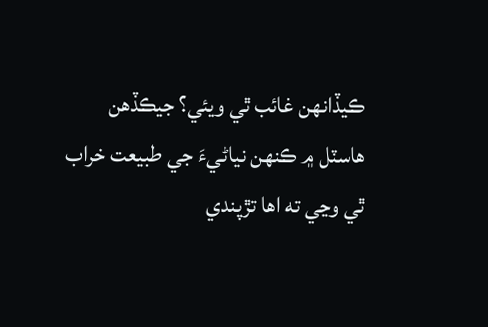ڪيڏانهن غائب ٿي ويئي؟ جيڪڏھن ھاسٽل ۾ ڪنهن نياڻيءَ جي طبيعت خراب ٿي وڃي ته اها تڙپندي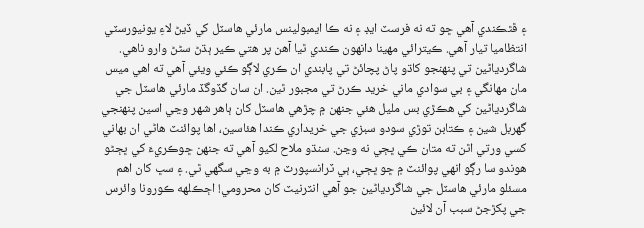۽ ڦٿڪندي آهي ڇو ته نه فرسٽ ايڊ ۽ نه ڪا ايمبولينس مارئي ھاسٽل کي ڏيڻ لاءِ يونيورسٽي انتظاميا تيار آھي. ڪيترائي مھينا دانھون ڪندي ٿيا آھن پر ھتي ڪير ٻڌڻ سڻڻ وارو ناهي.
شاگردياڻين تي پنهنجو کاڌو پاڻ پچائڻ تي پابندي ان ڪري لاڳو ڪئي ويئي آهي ته اھي ميس مان مھانگي ۽ بي سوادي ماني خريد ڪرڻ تي مجبور ٿين. ان سان گڏوگڏ مارئي ھاسٽل جي شاگردياڻين کي ھڪڙي بس مليل ھئي جنھن ۾ چڙهي ھاسٽل کان ٻاهر شهر وڃي اسين پنهنجي گھربل شين ۽ ڪتابن توڙي سودو سبزي جي خريداري ڪندا ھئاسين، اھا پوائنٽ ھاڻي ان بھاني کسي ورتي اٿن ته متان ڪي ڀڄي نه وڃن. سنڌو ملاح لکيو آهي ته جنهن ڇوڪريءَ کي ڀڄڻو ھوندو سا رڳو انهي پوائنٽ ۾ ڇو ڀڄي، ٻي ٽرانسپورٽ ۾ به وڃي سگهي ٿي. ۽ سڀ کان اھم مسئلو مارئي ھاسٽل جي شاگردياڻين جو آهي انٽرنيٽ کان محرومي! اڄڪلهه ڪورونا وائرس جي پکڙجڻ سبب آن لائين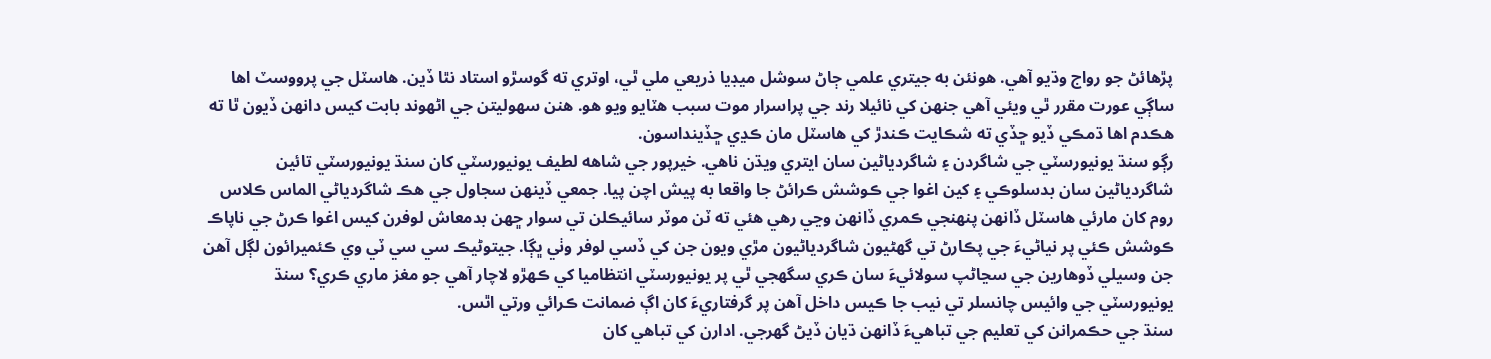پڙھائڻ جو رواج وڌيو آهي. ھونئن به جيتري علمي ڄاڻ سوشل ميڊيا ذريعي ملي ٿي، اوتري ته گوسڙو استاد نٿا ڏين. ھاسٽل جي پرووسٽ اھا ساڳي عورت مقرر ٿي ويئي آهي جنهن کي نائيلا رند جي پراسرار موت سبب ھٽايو ويو هو. ھنن سھوليتن جي اڻهوند بابت کيس دانھن ڏيون ٿا ته ھڪدم اھا ڌمڪي ڏيو ڇڏي ته شڪايت ڪندڙ کي ھاسٽل مان ڪڍي ڇڏينداسون.
رڳو سنڌ يونيورسٽي جي شاگردن ۽ شاگردياڻين سان ايتري ويڌن ناھي. خيرپور جي شاھه لطيف يونيورسٽي کان سنڌ يونيورسٽي تائين شاگردياڻين سان بدسلوڪي ۽ کين اغوا جي ڪوشش ڪرائڻ جا واقعا به پيش اچن پيا. جمعي ڏينهن سجاول جي ھڪ شاگردياڻي الماس ڪلاس روم کان مارئي ھاسٽل ڏانهن پنهنجي ڪمري ڏانهن وڃي رهي هئي ته ٽن موٽر سائيڪلن تي سوار ڇھن بدمعاش لوفرن کيس اغوا ڪرڻ جي ناپاڪ ڪوشش ڪئي پر نياڻيءَ جي پڪارڻ تي گھڻيون شاگردياڻيون مڙي ويون جن کي ڏسي لوفر وٺي ڀڳا. جيتوڻيڪ سي سي ٽي وي ڪئميرائون لڳل آھن جن وسيلي ڏوھارين جي سڃاڻپ سولائيءَ سان ڪري سگهجي ٿي پر يونيورسٽي انتظاميا کي ڪھڙو لاچار آهي جو مغز ماري ڪري؟ سنڌ يونيورسٽي جي وائيس چانسلر تي نيب جا ڪيس داخل آهن پر گرفتاريءَ کان اڳ ضمانت ڪرائي ورتي اٿس.
سنڌ جي حڪمرانن کي تعليم جي تباهيءَ ڏانهن ڌيان ڏيڻ گهرجي. ادارن کي تباھي کان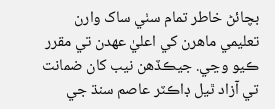بچائڻ خاطر تمام سٺي ساک وارن تعليمي ماهرن کي اعليٰ عھدن تي مقرر ڪيو وڃي. جيڪڏهن نيب کان ضمانت تي آزاد ٿيل ڊاڪٽر عاصم سنڌ جي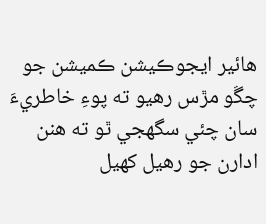ھائير ايجوڪيشن ڪميشن جو چڱو مڙس رهيو ته پوءِ خاطريءَ سان چئي سگهجي ٿو ته ھنن ادارن جو رھيل کھيل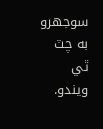سوجھرو به چٽ ٿي ويندو.